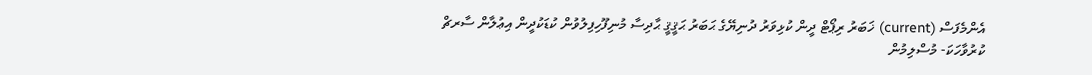އެންމެފަސް (current) ޚަބަރު ރިޕޯޓް ދީން ކުޅިވަރު ދުނިޔޭގެ ޙަބަރު ޙަޤީޤީ ޙާދިސާ މުނިފޫހިފިލުވުން ކުޑަކުދީން އިޢުލާން ސާރޗް
ކުރުވާހަކަ- މުސްލިމުން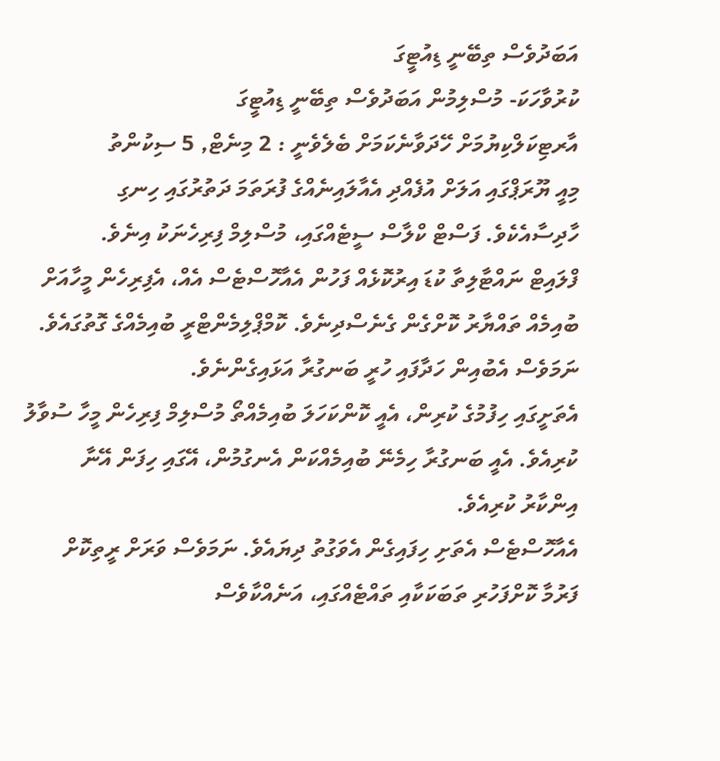އަބަދުވެސް ތިބޭނީ ޑިއުޓީގަ
ކުރުވާހަކަ- މުސްލިމުން އަބަދުވެސް ތިބޭނީ ޑިއުޓީގަ
އާރޓިކަލްކިޔުމަށް ހޭދަވާނެކަމަށް ބެލެވެނީ : 2 މިނެޓް, 5 ސިކުންތު
މިއީ ޔޫރަޕްގައި އަލަށް އުފެއްދި އެއާލައިނެއްގެ ފުރަތަމަ ދަތުރުގައި ހިނގި ހާދިސާއެކެވެ. ފަސްޓް ކްލާސް ސީޓެއްގައި، މުސްލިމް ފިރިހެނަކު އިނެވެ.
ފްލައިޓް ނައްޓާލިތާ ކުޑަ އިރުކޮޅެއް ފަހުން އެއާހޮސްޓެސް އެއް، އެފިރިހެން މީހާއަށް ބުއިމެއް ތައްޔާރު ކޮށްގެން ގެނެސްދިނެވެ. ކޮމްޕްލިމެންޓްރީ ބުއިމެއްގެ ގޮތުގައެވެ. ނަމަވެސް އެބުއިން ހަދާފައި ހުރީ ބަނގުރާ އަޅައިގެންނެވެ.
އެތަށީގައި ހިފުމުގެ ކުރިން، އެއީ ކޮންކަހަލަ ބުއިމެއްތޯ މުސްލިމް ފިރިހެން މީހާ ސުވާލު ކުރިއެވެ. އެއީ ބަނގުރާ ހިމެނޭ ބުއިމެއްކަން އެނގުމުން، އޭގައި ހިފަން އޭނާ އިންކާރު ކުރިއެވެ.
އެއާހޮސްޓެސް އެތަށި ހިފައިގެން އެވަގުތު ދިޔައެވެ. ނަމަވެސް ވަރަށް ރީތިކޮށް ފަރުމާ ކޮށްފަހުރި ތަބަކަކާއި ތައްޓެއްގައި، އަނެއްކާވެސް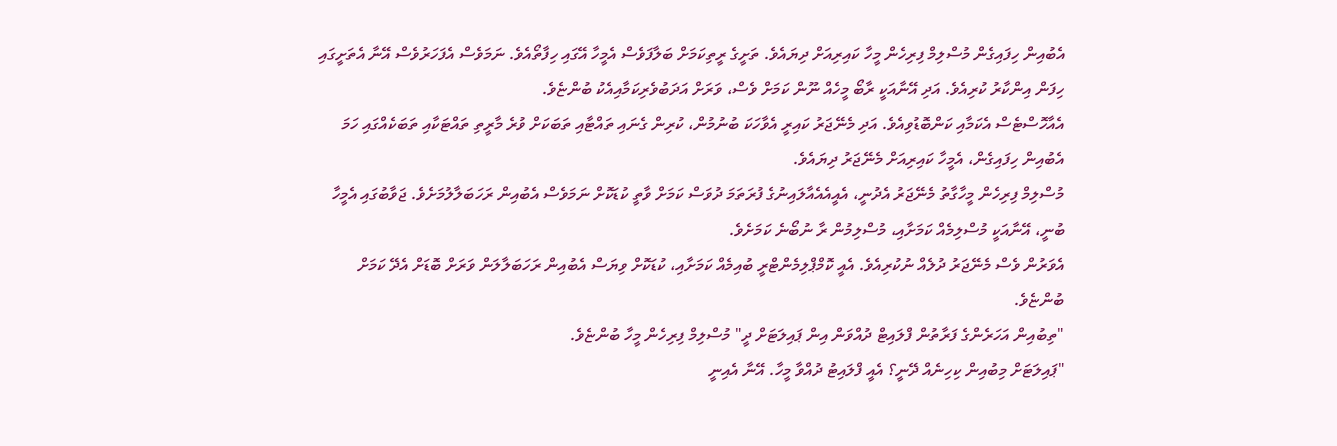އެބުއިން ހިފައިގެން މުސްލިމް ފިރިހެން މީހާ ކައިރިއަށް ދިޔައެވެ. ތަށީގެ ރީތިކަމަށް ބަލާފަވެސް އެމީހާ އޭގައި ހިފާތޯއެވެ. ނަމަވެސް އެފަހަރުވެސް އޭނާ އެތަށީގައި ހިފަން އިންކާރު ކުރިއެވެ. އަދި އޭނާއަކީ ރާބޯ މީހެއް ނޫން ކަމަށް ވެސް، ވަރަށް އަދަބުވެރިކަމާއިއެކު ބުންޏެވެ.
އެއާހޮސްޓެސް އެކަމާއި ކަންބޮޑުވިއެވެ. އަދި މެނޭޖަރު ކައިރީ އެވާހަކަ ބުނުމުން، ކުރިން ގެނައި ތައްޓާއި ތަބަކަށް ވުރެ މާރީތި ތައްޓަކާއި ތަބަކެއްގައި ހަމަ އެބުއިން ހިފައިގެން، އެމީހާ ކައިރިއަށް މެނޭޖަރު ދިޔައެވެ.
މުސްލިމް ފިރިހެން މީހާގާތު މެނޭޖަރު އެދުނީ، އެއީއެއެއާލައިނުގެ ފުރަތަމަ ދުވަސް ކަމަށް ވާތީ ކުޑަކޮށް ނަމަވެސް އެބުއިން ރަހަބަލާލުމަށެވެ. ޖަވާބުގައި އެމީހާ ބުނީ، އޭނާއަކީ މުސްލިމެއް ކަމަށާއި، މުސްލިމުން ރާ ނުބޯނެ ކަމަށެވެ.
އެވަރުން ވެސް މެނޭޖަރު ދުލެއް ނުކުރިއެވެ. އެއީ ކޮމްޕްލިމެންޓްރީ ބުއިމެއް ކަމަށާއި، ކުޑަކޮށް ވިޔަސް އެބުއިން ރަހަބަލާލަން ވަރަށް ބޮޑަށް އެދޭ ކަމަށް ބުންޏެވެ.
"ތިބުއިން އަހަރެންގެ ފަރާތުން ފްލައިޓް ދުއްވަން އިން ޕައިލަޓަށް ދީ" މުސްލިމް ފިރިހެން މީހާ ބުންޏެވެ.
"ޕައިލަޓަށް މިބުއިން ކިހިނެއް ދޭނީ؟ އެއީ ފްލައިޓު ދުއްވާ މީހާ. އޭނާ އެއިނީ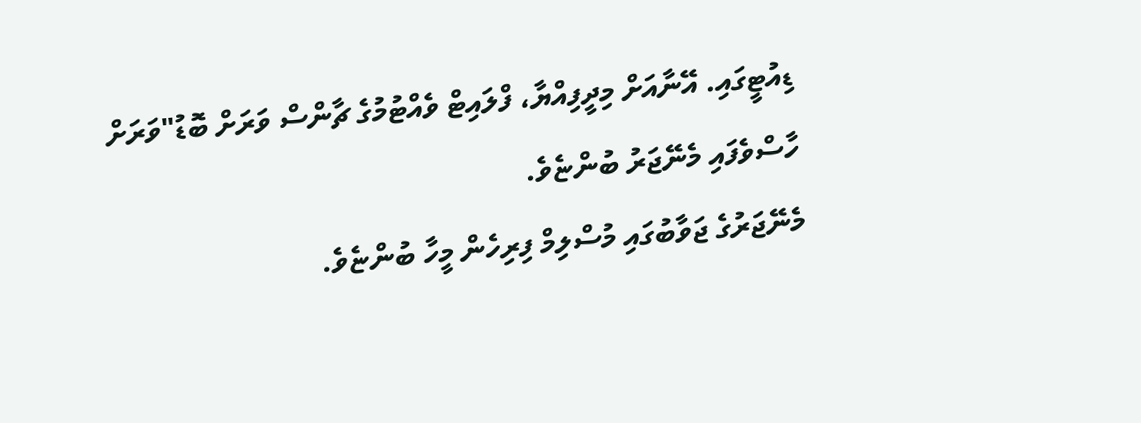ޑިއުޓީގައި. އޭނާއަށް މިދީފިއްޔާ، ފްލައިޓް ވެއްޓުމުގެ ޗާންސް ވަރަށް ބޮޑު"ވަރަށް ހާސްވެފައި މެނޭޖަރު ބުންޏެވެ.
މެނޭޖަރުގެ ޖަވާބުގައި މުސްލިމް ފިރިހެން މީހާ ބުންޏެވެ.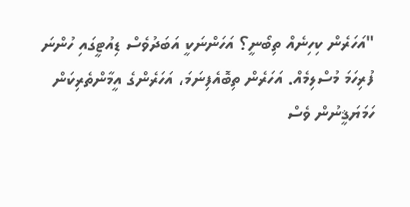"އަހަރެން ކިހިނެއް ތިބޯނީ؟ އަހަންނަކީ އަބަދުވެސް ޑިއުޓީގައި ހުންނަ ފުރިހަމަ މުސްލިމެއް. އަހަރެން ތިބޮއެފިނަމަ، އަހަރެންގެ އީމާންތެރިކަން ހަމަޔަޤީނުން ވެސް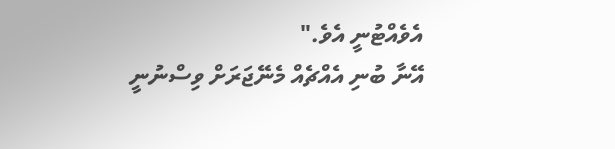އެވެއްޓުނީ އެވެ."
އޭނާ ބުނި އެއްޗެއް މެނޭޖަރަށް ވިސްނުނީ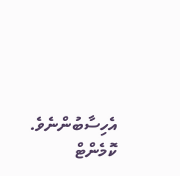އެހިސާބުންނެވެ.
ކޮމެންޓް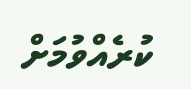ކުރެއްވުމަށް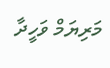މަރިޔަމް ވަހީދާ